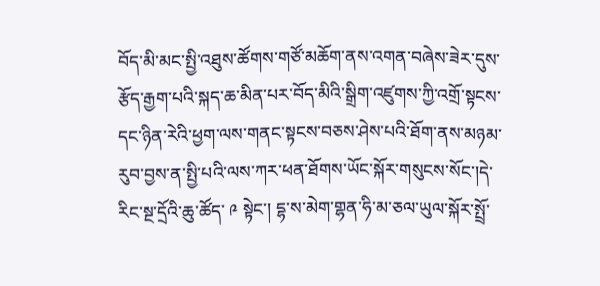བོད་མི་མང་སྤྱི་འཐུས་ཚོགས་གཙོ་མཆོག་ནས་འགན་བཞེས་ཟེར་དུས་རྩོད་རྒྱག་པའི་སྐད་ཆ་མིན་པར་བོད་མིའི་སྒྲིག་འཛུགས་ཀྱི་འགྲོ་སྟངས་དང་ཉིན་རེའི་ཕྱག་ལས་གནང་སྟངས་བཅས་ཤེས་པའི་ཐོག་ནས་མཉམ་རུབ་བྱས་ན་སྤྱི་པའི་ལས་ཀར་ཕན་ཐོགས་ཡོང་སྐོར་གསུངས་སོང་།དེ་རིང་སྔ་དྲོའི་ཆུ་ཚོད་ ༩ སྟེང་། དྷ་ས་མེག་གྷན་ཧི་མ་ཅལ་ཡུལ་སྐོར་སྤྲོ་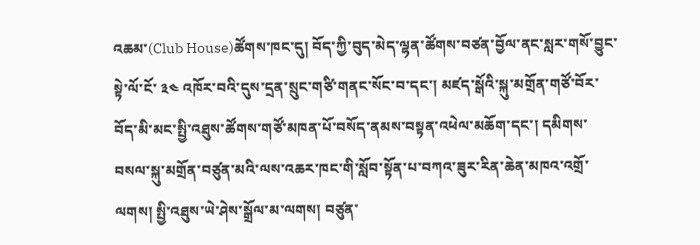འཆམ་(Club House)ཚོགས་ཁང་དུ། བོད་ཀྱི་བུད་མེད་ལྷན་ཚོགས་བཙན་བྱོལ་ནང་སླར་གསོ་བྱུང་སྟེ་ལོ་ངོ་ ༣༤ འཁོར་བའི་དུས་དྲན་སྲུང་གཙི་གནང་སོང་བ་དང་། མཛད་སྒོའི་སྐུ་མགྲོན་གཙོ་བོར་བོད་མི་མང་སྤྱི་འཐུས་ཚོགས་གཙོ་མཁན་པོ་བསོད་ནམས་བསྟན་འཕེལ་མཆོག་དང་། དམིགས་བསལ་སྐུ་མགྲོན་བཙུན་མའི་ལས་འཆར་ཁང་གི་སློབ་སྟོན་པ་བཀའ་ཟུར་རིན་ཆེན་མཁའ་འགྲོ་ལགས། སྤྱི་འཐུས་ཡེ་ཤེས་སྒྲོལ་མ་ལགས། བཙུན་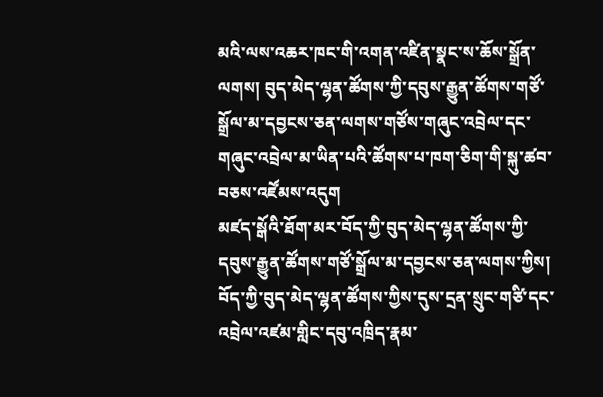མའི་ལས་འཆར་ཁང་གི་འགན་འཛིན་སྣང་ས་ཆོས་སྒྲོན་ལགས། བུད་མེད་ལྷན་ཚོགས་ཀྱི་དབུས་རྒྱུན་ཚོགས་གཙོ་སྒྲོལ་མ་དབྱངས་ཅན་ལགས་གཙོས་གཞུང་འབྲེལ་དང་གཞུང་འབྲེལ་མ་ཡིན་པའི་ཚོགས་པ་ཁག་ཅིག་གི་སྐུ་ཚབ་བཅས་འཛོམས་འདུག
མཛད་སྒོའི་ཐོག་མར་བོད་ཀྱི་བུད་མེད་ལྷན་ཚོགས་ཀྱི་དབུས་རྒྱུན་ཚོགས་གཙོ་སྒྲོལ་མ་དབྱངས་ཅན་ལགས་ཀྱིས། བོད་ཀྱི་བུད་མེད་ལྷན་ཚོགས་ཀྱིས་དུས་དྲན་སྲུང་གཙི་དང་འབྲེལ་འཛམ་གླིང་དབུ་འཁྲིད་རྣམ་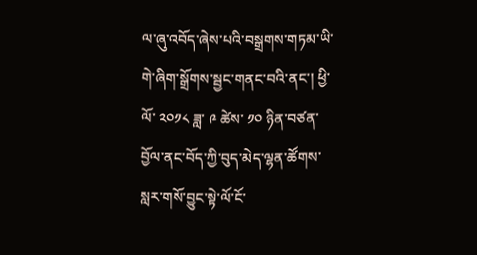ལ་ཞུ་འབོད་ཞེས་པའི་བསྒྲགས་གཏམ་ཡི་གེ་ཞིག་སྒྲོགས་སྦྱང་གནང་བའི་ནང་། ཕྱི་ལོ་ ༢༠༡༨ ཟླ་ ༩ ཚེས་ ༡༠ ཉིན་བཙན་བྱོལ་ནང་བོད་ཀྱི་བུད་མེད་ལྷན་ཚོགས་སླར་གསོ་བྱུང་སྟེ་ལོ་ངོ་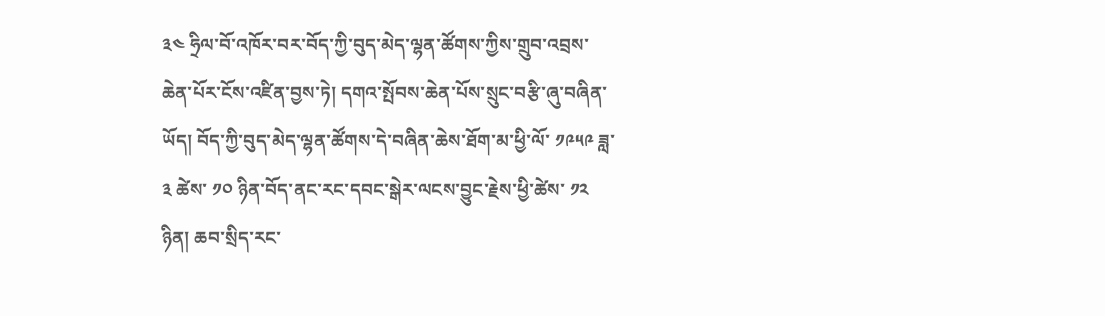༣༤ ཧྲིལ་བོ་འཁོར་བར་བོད་ཀྱི་བུད་མེད་ལྷན་ཚོགས་ཀྱིས་གྲུབ་འབྲས་ཆེན་པོར་ངོས་འཛིན་བྱས་ཏེ། དགའ་སྤོབས་ཆེན་པོས་སྲུང་བརྩི་ཞུ་བཞིན་ཡོད། བོད་ཀྱི་བུད་མེད་ལྷན་ཚོགས་དེ་བཞིན་ཆེས་ཐོག་མ་ཕྱི་ལོ་ ༡༩༥༩ ཟླ་ ༣ ཚེས་ ༡༠ ཉིན་བོད་ནང་རང་དབང་སྒེར་ལངས་བྱུང་རྗེས་ཕྱི་ཚེས་ ༡༢ ཉིན། ཆབ་སྲིད་རང་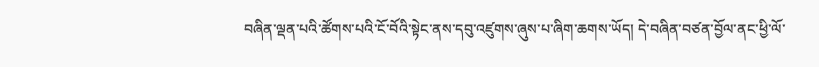བཞིན་ལྡན་པའི་ཚོགས་པའི་ངོ་བོའི་སྟེང་ནས་དབུ་འཛུགས་ཞུས་པ་ཞིག་ཆགས་ཡོད། དེ་བཞིན་བཙན་བྱོལ་ནང་ཕྱི་ལོ་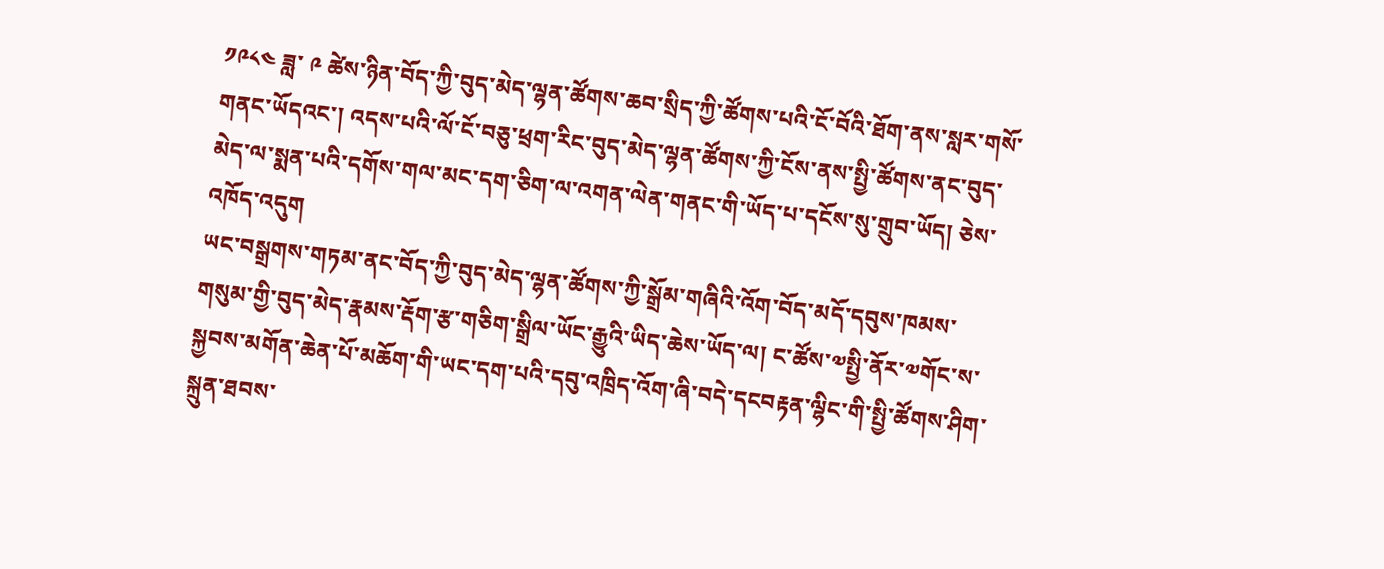༡༩༨༤ ཟླ་ ༩ ཚེས་ཉིན་བོད་ཀྱི་བུད་མེད་ལྷན་ཚོགས་ཆབ་སྲིད་ཀྱི་ཚོགས་པའི་ངོ་བོའི་ཐོག་ནས་སླར་གསོ་གནང་ཡོདའང་། འདས་པའི་ལོ་ངོ་བཅུ་ཕྲག་རིང་བུད་མེད་ལྷན་ཚོགས་ཀྱི་ངོས་ནས་སྤྱི་ཚོགས་ནང་བུད་མེད་ལ་སྨན་པའི་དགོས་གལ་མང་དག་ཅིག་ལ་འགན་ལེན་གནང་གི་ཡོད་པ་དངོས་སུ་གྲུབ་ཡོད། ཅེས་འཁོད་འདུག
ཡང་བསྒྲགས་གཏམ་ནང་བོད་ཀྱི་བུད་མེད་ལྷན་ཚོགས་ཀྱི་སྒྲོམ་གཞིའི་འོག་བོད་མདོ་དབུས་ཁམས་གསུམ་གྱི་བུད་མེད་རྣམས་རྡོག་རྩ་གཅིག་སྒྲིལ་ཡོང་རྒྱུའི་ཡིད་ཆེས་ཡོད་ལ། ང་ཚོས་༧སྤྱི་ནོར་༧གོང་ས་སྐྱབས་མགོན་ཆེན་པོ་མཆོག་གི་ཡང་དག་པའི་དབུ་འཁྲིད་འོག་ཞི་བདེ་དངབརྟན་ལྷིང་གི་སྤྱི་ཚོགས་ཤིག་སྐྲུན་ཐབས་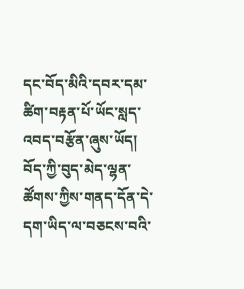དང་བོད་མིའི་དབར་དམ་ཚིག་བརྟན་པོ་ཡོང་སླད་འབད་བརྩོན་ཞུས་ཡོད། བོད་ཀྱི་བུད་མེད་ལྷན་ཚོགས་ཀྱིས་གནད་དོན་དེ་དག་ཡིད་ལ་བཅངས་བའི་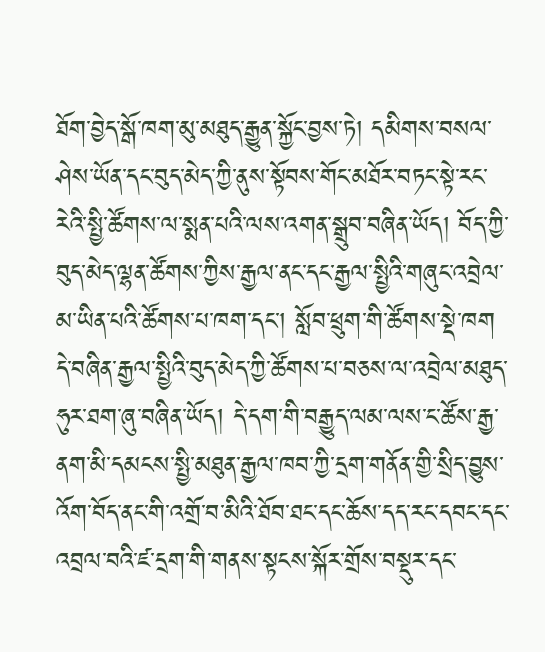ཐོག་བྱེད་སྒོ་ཁག་མུ་མཐུད་རྒྱུན་སྐྱོང་བྱས་ཏེ། དམིགས་བསལ་ཤེས་ཡོན་དང་བུད་མེད་ཀྱི་ནུས་སྟོབས་གོང་མཐོར་བཏང་སྟེ་རང་རེའི་སྤྱི་ཚོགས་ལ་སྨན་པའི་ལས་འགན་སྒྲུབ་བཞིན་ཡོད། བོད་ཀྱི་བུད་མེད་ལྷན་ཚོགས་ཀྱིས་རྒྱལ་ནང་དང་རྒྱལ་སྤྱིའི་གཞུང་འབྲེལ་མ་ཡིན་པའི་ཚོགས་པ་ཁག་དང་། སློབ་ཕྲུག་གི་ཚོགས་སྡེ་ཁག དེ་བཞིན་རྒྱལ་སྤྱིའི་བུད་མེད་ཀྱི་ཚོགས་པ་བཅས་ལ་འབྲེལ་མཐུད་ཧུར་ཐག་ཞུ་བཞིན་ཡོད། དེ་དག་གི་བརྒྱུད་ལམ་ལས་ང་ཚོས་རྒྱ་ནག་མི་དམངས་སྤྱི་མཐུན་རྒྱལ་ཁབ་ཀྱི་དྲག་གནོན་གྱི་སྲིད་བྱུས་འོག་བོད་ནང་གི་འགྲོ་བ་མིའི་ཐོབ་ཐང་དང་ཆོས་དད་རང་དབང་དང་འབྲལ་བའི་ཛ་དྲག་གི་གནས་སྟངས་སྐོར་གྲོས་བསྡུར་དང་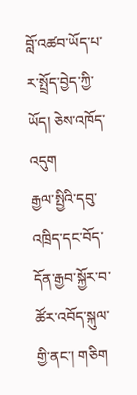བློ་འཚབ་ཡོད་པ་ར་སྤྲོད་བྱེད་ཀྱི་ཡོད། ཅེས་འཁོད་འདུག
རྒྱལ་སྤྱིའི་དབུ་འཁྲིད་དང་བོད་དོན་རྒྱབ་སྐྱོར་བ་ཚོར་འབོད་སྐུལ་གྱི་ནང་། གཅིག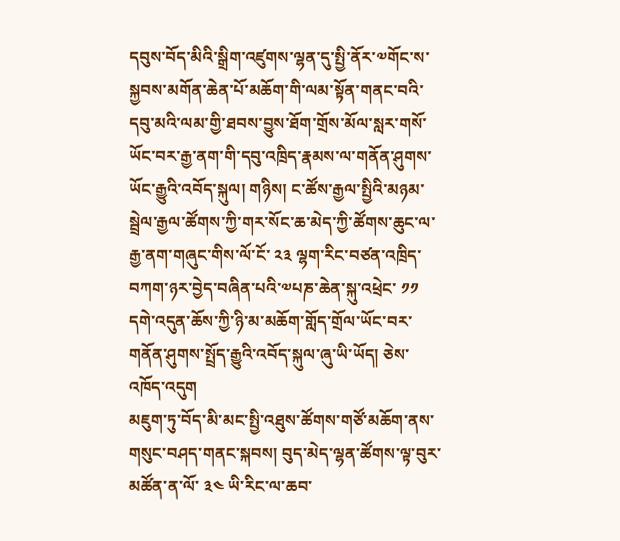དབུས་བོད་མིའི་སྒྲིག་འཛུགས་ལྷན་དུ་སྤྱི་ནོར་༧གོང་ས་སྐྱབས་མགོན་ཆེན་པོ་མཆོག་གི་ལམ་སྟོན་གནང་བའི་དབུ་མའི་ལམ་གྱི་ཐབས་བྱུས་ཐོག་གྲོས་མོལ་སླར་གསོ་ཡོང་བར་རྒྱ་ནག་གི་དབུ་འཁྲིད་རྣམས་ལ་གནོན་ཤུགས་ཡོང་རྒྱུའི་འབོད་སྐུལ། གཉིས། ང་ཚོས་རྒྱལ་སྤྱིའི་མཉམ་སྦྲེལ་རྒྱལ་ཚོགས་ཀྱི་གར་སོང་ཆ་མེད་ཀྱི་ཚོགས་ཆུང་ལ་རྒྱ་ནག་གཞུང་གིས་ལོ་ངོ་ ༢༣ ལྷག་རིང་བཙན་འཁྲིད་བཀག་ཉར་བྱེད་བཞིན་པའི་༧པཎ་ཆེན་སྐུ་འཕྲེང་ ༡༡ དགེ་འདུན་ཆོས་ཀྱི་ཉི་མ་མཆོག་གློད་གྲོལ་ཡོང་བར་གནོན་ཤུགས་སྤྲོད་རྒྱུའི་འབོད་སྐུལ་ཞུ་ཡི་ཡོད། ཅེས་འཁོད་འདུག
མཇུག་ཏུ་བོད་མི་མང་སྤྱི་འཐུས་ཚོགས་གཙོ་མཆོག་ནས་གསུང་བཤད་གནང་སྐབས། བུད་མེད་ལྷན་ཚོགས་ལྟ་བུར་མཚོན་ན་ལོ་ ༣༤ ཡི་རིང་ལ་ཆབ་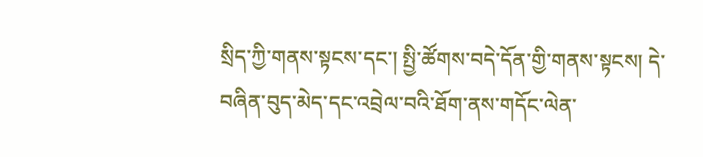སྲིད་ཀྱི་གནས་སྟངས་དང་། སྤྱི་ཚོགས་བདེ་དོན་གྱི་གནས་སྟངས། དེ་བཞིན་བུད་མེད་དང་འབྲེལ་བའི་ཐོག་ནས་གདོང་ལེན་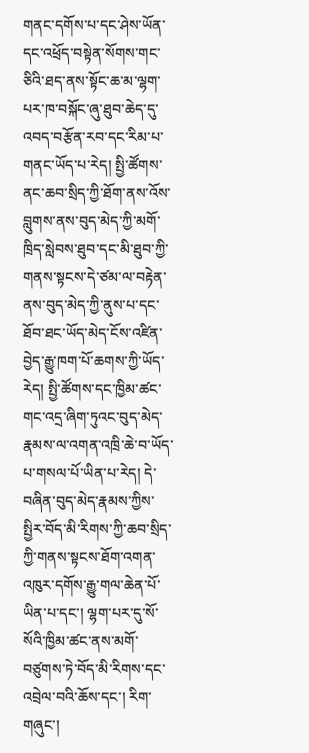གནང་དགོས་པ་དང་ཤེས་ཡོན་དང་འཕྲོད་བསྟེན་སོགས་གང་ཅིའི་ཐད་ནས་སྟོང་ཆ་མ་ལྷག་པར་ཁ་བསྐོང་ཞུ་ཐུབ་ཆེད་དུ་འབད་བརྩོན་རབ་དང་རིམ་པ་གནང་ཡོད་པ་རེད། སྤྱི་ཚོགས་ནང་ཆབ་སྲིད་ཀྱི་ཐོག་ནས་འོས་བླུགས་ནས་བུད་མེད་ཀྱི་མགོ་ཁྲིད་སླེབས་ཐུབ་དང་མི་ཐུབ་ཀྱི་གནས་སྟངས་དེ་ཙམ་ལ་བརྟེན་ནས་བུད་མེད་ཀྱི་ནུས་པ་དང་ཐོབ་ཐང་ཡོད་མེད་ངོས་འཛིན་བྱེད་རྒྱུ་ཁག་པོ་ཆགས་ཀྱི་ཡོད་རེད། སྤྱི་ཚོགས་དང་ཁྱིམ་ཚང་གང་འདྲ་ཞིག་ཏུའང་བུད་མེད་རྣམས་ལ་འགན་འཁྲི་ཆེ་བ་ཡོད་པ་གསལ་པོ་ཡིན་པ་རེད། དེ་བཞིན་བུད་མེད་རྣམས་ཀྱིས་སྤྱིར་བོད་མི་རིགས་ཀྱི་ཆབ་སྲིད་ཀྱི་གནས་སྟངས་ཐོག་འགན་འཁུར་དགོས་རྒྱུ་གལ་ཆེན་པོ་ཡིན་པ་དང་། ལྷག་པར་དུ་སོ་སོའི་ཁྱིམ་ཚང་ནས་མགོ་བཙུགས་ཏེ་བོད་མི་རིགས་དང་འབྲེལ་བའི་ཆོས་དང་། རིག་གཞུང་།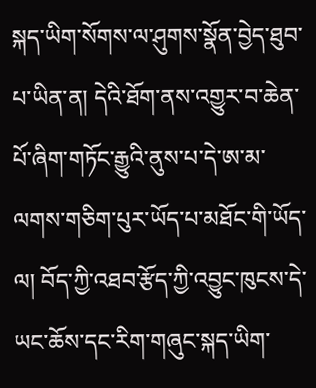སྐད་ཡིག་སོགས་ལ་ཤུགས་སྣོན་བྱེད་ཐུབ་པ་ཡིན་ན། དེའི་ཐོག་ནས་འགྱུར་བ་ཆེན་པོ་ཞིག་གཏོང་རྒྱུའི་ནུས་པ་དེ་ཨ་མ་ལགས་གཅིག་པུར་ཡོད་པ་མཐོང་གི་ཡོད་ལ། བོད་ཀྱི་འཐབ་རྩོད་ཀྱི་འབྱུང་ཁུངས་དེ་ཡང་ཆོས་དང་རིག་གཞུང་སྐད་ཡིག་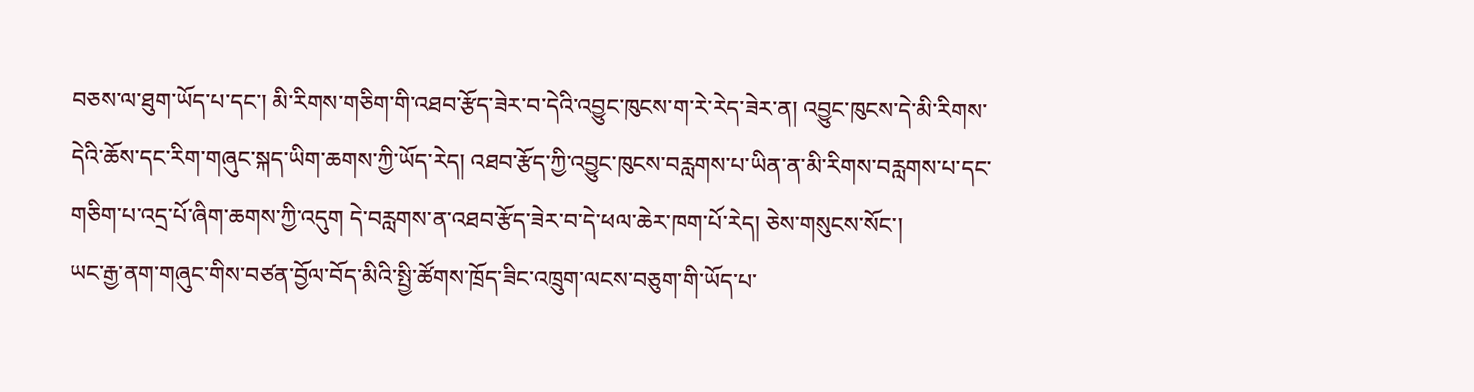བཅས་ལ་ཐུག་ཡོད་པ་དང་། མི་རིགས་གཅིག་གི་འཐབ་རྩོད་ཟེར་བ་དེའི་འབྱུང་ཁུངས་ག་རེ་རེད་ཟེར་ན། འབྱུང་ཁུངས་དེ་མི་རིགས་དེའི་ཆོས་དང་རིག་གཞུང་སྐད་ཡིག་ཆགས་ཀྱི་ཡོད་རེད། འཐབ་རྩོད་ཀྱི་འབྱུང་ཁུངས་བརླགས་པ་ཡིན་ན་མི་རིགས་བརླགས་པ་དང་གཅིག་པ་འདྲ་པོ་ཞིག་ཆགས་ཀྱི་འདུག དེ་བརླགས་ན་འཐབ་རྩོད་ཟེར་བ་དེ་ཕལ་ཆེར་ཁག་པོ་རེད། ཅེས་གསུངས་སོང་།
ཡང་རྒྱ་ནག་གཞུང་གིས་བཙན་བྱོལ་བོད་མིའི་སྤྱི་ཚོགས་ཁྲོད་ཟིང་འཁྲུག་ལངས་བཅུག་གི་ཡོད་པ་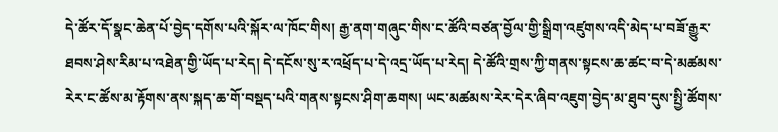དེ་ཚོར་དོ་སྣང་ཆེན་པོ་བྱེད་དགོས་པའི་སྐོར་ལ་ཁོང་གིས། རྒྱ་ནག་གཞུང་གིས་ང་ཚོའི་བཙན་བྱོལ་གྱི་སྒྲིག་འཛུགས་འདི་མེད་པ་བཟོ་རྒྱུར་ཐབས་ཤེས་རིམ་པ་འཐེན་གྱི་ཡོད་པ་རེད། དེ་དངོས་སུ་ར་འཕྲོད་པ་དེ་འདྲ་ཡོད་པ་རེད། དེ་ཚོའི་གྲས་ཀྱི་གནས་སྟངས་ཆ་ཚང་བ་དེ་མཚམས་རེར་ང་ཚོས་མ་རྟོགས་ནས་སྐད་ཆ་གོ་བསྡད་པའི་གནས་སྟངས་ཤིག་ཆགས། ཡང་མཚམས་རེར་དེར་ཞིབ་འཇུག་བྱེད་མ་ཐུབ་དུས་སྤྱི་ཚོགས་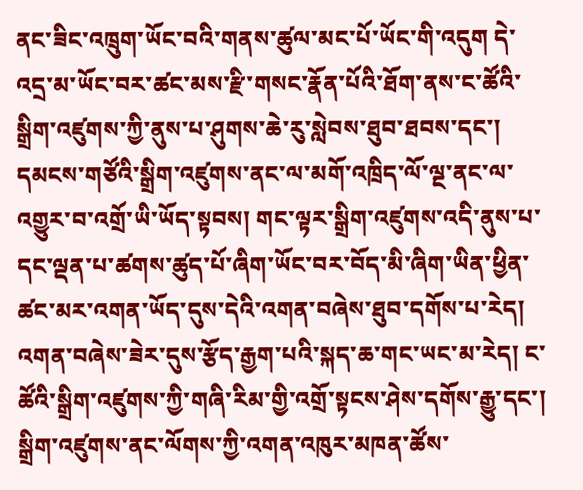ནང་ཟིང་འཁྲུག་ཡོང་བའི་གནས་ཚུལ་མང་པོ་ཡོང་གི་འདུག དེ་འདྲ་མ་ཡོང་བར་ཚང་མས་རྫི་གསང་རྣོན་པོའི་ཐོག་ནས་ང་ཚོའི་སྒྲིག་འཛུགས་ཀྱི་ནུས་པ་ཤུགས་ཆེ་རུ་སླེབས་ཐུབ་ཐབས་དང་། དམངས་གཙོའི་སྒྲིག་འཛུགས་ནང་ལ་མགོ་འཁྲིད་ལོ་ལྔ་ནང་ལ་འགྱུར་བ་འགྲོ་ཡི་ཡོད་སྟབས། གང་ལྟར་སྒྲིག་འཛུགས་འདི་ནུས་པ་དང་ལྡན་པ་ཚགས་ཚུད་པོ་ཞིག་ཡོང་བར་བོད་མི་ཞིག་ཡིན་ཕྱིན་ཚང་མར་འགན་ཡོད་དུས་དེའི་འགན་བཞེས་ཐུབ་དགོས་པ་རེད། འགན་བཞེས་ཟེར་དུས་རྩོད་རྒྱག་པའི་སྐད་ཆ་གང་ཡང་མ་རེད། ང་ཚོའི་སྒྲིག་འཛུགས་ཀྱི་གཞི་རིམ་གྱི་འགྲོ་སྟངས་ཤེས་དགོས་རྒྱུ་དང་། སྒྲིག་འཛུགས་ནང་ལོགས་ཀྱི་འགན་འཁུར་མཁན་ཚོས་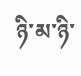ཉི་མ་ཉི་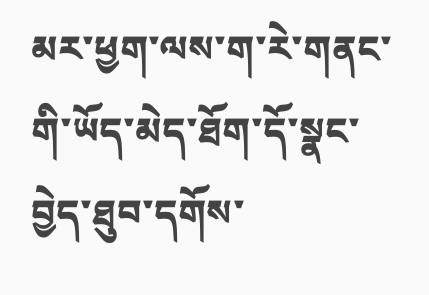མར་ཕྱག་ལས་ག་རེ་གནང་གི་ཡོད་མེད་ཐོག་དོ་སྣང་བྱེད་ཐུབ་དགོས་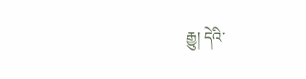རྒྱུ། དེའི་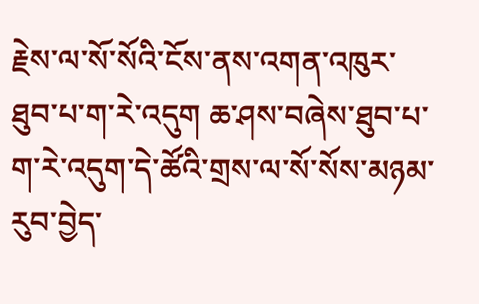རྗེས་ལ་སོ་སོའི་ངོས་ནས་འགན་འཁུར་ཐུབ་པ་ག་རེ་འདུག ཆ་ཤས་བཞེས་ཐུབ་པ་ག་རེ་འདུག་དེ་ཚོའི་གྲས་ལ་སོ་སོས་མཉམ་རུབ་བྱེད་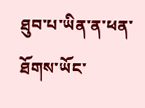ཐུབ་པ་ཡིན་ན་ཕན་ཐོགས་ཡོང་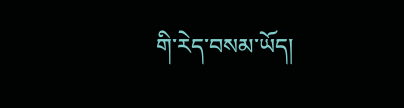གི་རེད་བསམ་ཡོད།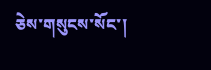ཅེས་གསུངས་སོང་།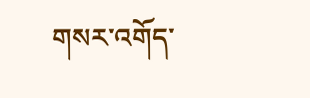གསར་འགོད་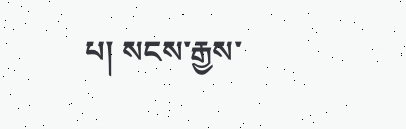པ། སངས་རྒྱས་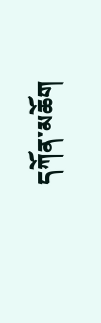དཀོན་མཆོག